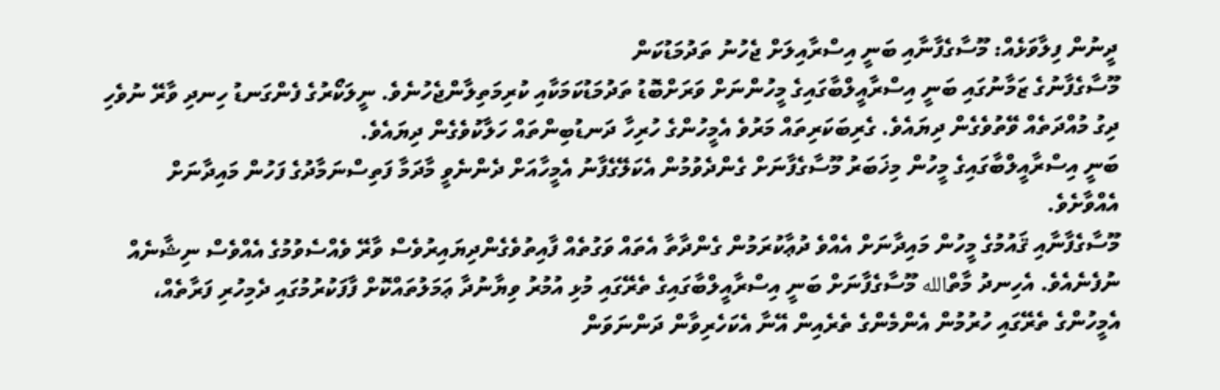ދީނުން ފިލާވަޅެއް: މޫސާގެފާނާއި ބަނީ އިސްރާއިލަށް ޖެހުނު ތަދުމަޑުކަން
މޫސާގެފާނުގެ ޒަމާނުގައި ބަނީ އިސްރާއީލްބާގައިގެ މީހުންނަށް ވަރަށްބޮޑު ތަދުމަޑުކަމަކާއި ކުރިމަތިލާންޖެހުނެވެ. ނީލަކޯރުގެ ފެންގަނޑު ހިނދި ވާރޭ ނުވެހި ދިގު މުއްދަތެއް ވޭތުވެގެން ދިޔައެވެ. ގެރިބަކަރިތައް މަރުވެ އެމީހުންގެ ހުރިހާ ދަނޑުބިންތައް ހަލާކުވެގެން ދިޔައެވެ.
ބަނީ އިސްރާއީލްބާގައިގެ މީހުން މިޚަބަރު މޫސާގެފާނަށް ގެންދެވުމުން އެކަލޭގެފާނު އެމީހާއަށް ދެންނެވީ މާދަމާ ފަތިސްނަމާދުގެ ފަހުން މައިދާނަށް އެއްވާށެވެ.
މޫސާގެފާނާއި ޤައުމުގެ މީހުން މައިދާނަށް އެއްވެ ދުޢާކުރަމުން ގެންދާތާ އެތައް ވަގުތެއް ފާއިތުވެގެންދިޔައިރުވެސް ވާރޭ ވެއްސެވުމުގެ އެއްވެސް ނިޝާނެއް ނުފެނެއެވެ. އެހިނދު މާތްالله މޫސާގެފާނަށް ބަނީ އިސްރާއީލްބާގައިގެ ތެރޭގައި މުޅި އުމުރު ވިޔާނުދާ ޢަމަލުތައްކޮށް ފާފަކުރުމުގައި ދެމިހުރި ފަރާތެއް، އެމީހުންގެ ތެރޭގައި ހުރުމުން އެންމެންގެ ތެރެއިން އޭނާ އެކަހެރިވާން ދަންނަވަން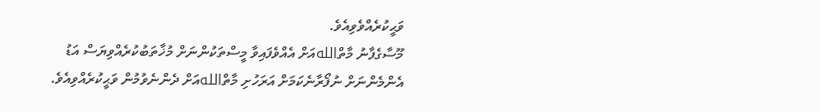ވަޙީކުރެއްވެވިއެވެ.
މޫސާގެފާނު މާތްاللهއަށް އެއްވެފައިވާ މީސްތަކުންނަށް މުޚާތަބުކުރެއްވިޔަސް އަޑު އެންމެންނަށް ނުފޯރާނެކަމަށް އަރަހުށި މާތްاللهއަށް ދެންނެވުމުން ވަޙީކުރެއްވިއެވެ.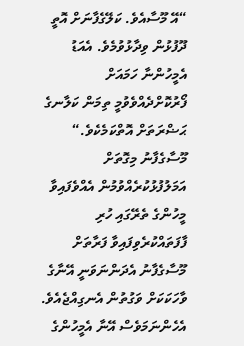“އޭ މޫސާއެވެ. ކަލޭގެފާނަށް އޮތީ ދޫފުޅުން ވިދާޅުވުމެވެ. އެއަޑު އެމީހުންނާ ހަމައަށް ފޯރުކޮށްދެއްވެވުމީ ތިމަން ކަލާނގެ ޙަޟްރަތަށް އޮތްކަމެކެވެ.“
މޫސާގެފާނު މިގޮތަށް އަމަލުފުޅުކުރެއްވުމުން އެއްވެފައިވާ މީހުންގެ ތެރޭގައި ހުރި ފާފަތައްކުރެވިފައިވާ ފަރާތަށް މޫސާގެފާނު އެދަންނަވަނީ އޭނާގެ ވާހަކަކަށް ވަގުތުން އެނގިއްޖެއެވެ. އެހެންނަމަވެސް އޭނާ އެމީހުންގެ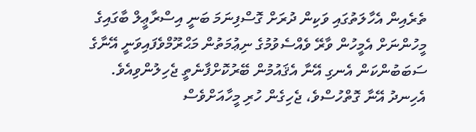ތެރެއިން އެހާލަތުގައި ވަކިން ދުރަށް ގޮސްފިނަމަ ބަނީ އިސްރާޢީލް ބާގައިގެ މީހުންނަށް އެމީހުން ވާރޭ ވެއްސެވުމުގެ ނިޢުމަތުން މަޙްރޫމްވެފައިވަނީ އޭނާގެ ސަބަބުންކަން އެނގި އޭނާ އެޤައުމުން ބޭރުކޮށްފާނެތީ ޖެހިލުންވިއެވެ. އެހިނދު އޭނާ ގޮތްހުސްވެ، ޖެހިގެން ހުރި މީހާއަށްވެސް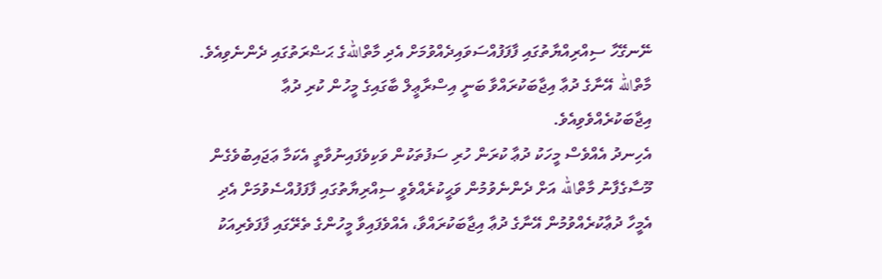ނޭނގޭހާ ސިއްރިއްޔާތުގައި ފާފަފުއްސަވައިދެއްވުމަށް އެދި މާތްاللهގެ ޙަޟްރަތުގައި ދެންނެވިއެވެ. މާތްالله އޭނާގެ ދުޢާ އިޖާބަކުރައްވާ ބަނީ އިސްރާޢީލް ބާގައިގެ މީހުން ކުރި ދުޢާ އިޖާބަކުރެއްވެވިއެވެ.
އެހިނދު އެއްވެސް މީހަކު ދުޢާ ކުރަން ހުރި ސަފުތަކުން ވަކިވެފައިނުވާތީ އެކަމާ ޢަޖައިބުވެގެން މޫސާގެފާނު މާތްالله އަށް ދެންނެވުމުން ވަޙީކުރެއްވެވީ ސިއްރިޔާތުގައި ފާފަފުއްސެވުމަށް އެދި އެމީހާ ދުޢާކުރެއްވުމުން އޭނާގެ ދުޢާ އިޖާބަކުރައްވާ، އެއްވެފައިވާ މީހުންގެ ތެރޭގައި ފާފަވެރިއަކު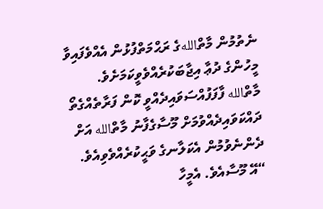ނެތުމުން މާތްاللهގެ ރަޙްމަތްފުޅުން އެއްވެފައިވާ މީހުންގެ ދުޢާ އިޖާބަކުރެއްވެވީކަމަށެވެ.
މާތްالله ފާފަފުއްސަވައިދެއްވީ ކޮން ފަރާތެއްގެތޯ ދައްކަވައިދެއްވުމަށް މޫސާގެފާނު މާތްالله އަށް ދެންނެވުމުން އެކަލާނގެ ވަޙީކުރެއްވެވިއެވެ.
“އޭ މޫސާއެވެ. އެމީހާ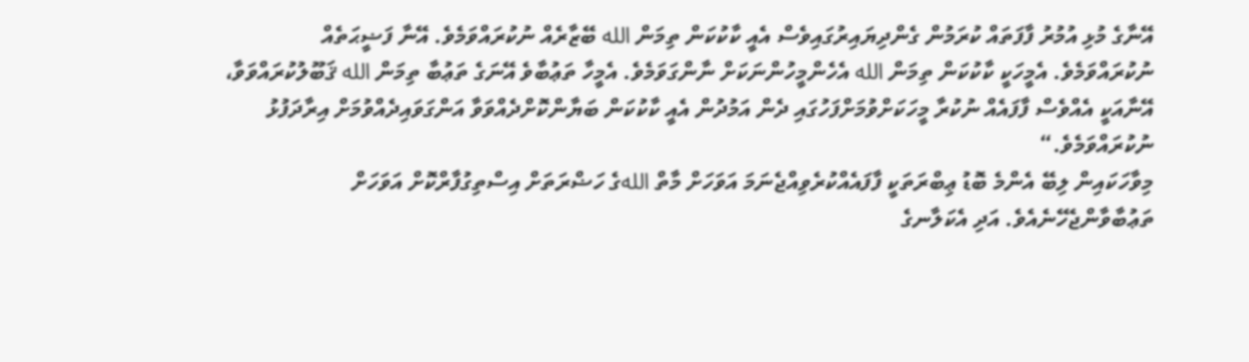އޭނާގެ މުޅި އުމުރު ފާފަތައް ކުރަމުން ގެންދިޔައިރުގައިވެސް އެއީ ކާކުކަން ތިމަން الله ބޭޒާރެއް ނުކުރައްވަމެވެ. އޭނާ ފަޟީޙަތެއް ނުކުރައްވަމެވެ. އެމީހަކީ ކާކުކަން ތިމަން الله އެހެންމީހުންނަކަށް ނާންގަވަމެވެ. އެމީހާ ތަޢުބާވެ އޭނަގެ ތަޢުބާ ތިމަން الله ޤަބޫލުކުރައްވަވާ، އޭނާއަކީ އެއްވެސް ފާފައެއް ނުކުރާ މީހަކަށްވުމަށްފަހުގައި ދެން އަމުދުން އެއީ ކާކުކަން ބަޔާންކޮށްދެއްވަވާ އަންގަވައިދެއްވުމަށް އިރާދަފުޅު ނުކުރައްވަމެވެ.“
މިވާހަކައިން ލިބޭ އެންމެ ބޮޑު ޢިބްރަތަކީ ފާފައެއްކުރެވިއްޖެނަމަ އަވަހަށް މާތް اللهގެ ހަޟްރަތަށް އިސްތިގުފާރްކޮށް އަވަހަށް ތަޢުބާވާންޖެހޭނެއެވެ. އަދި އެކަލާނގެ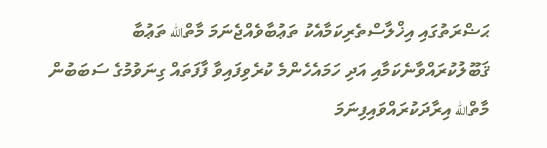ޙަޟްރަތުގައި އިޚްލާސްތެރިކަމާއެކު ތަޢުބާވެއްޖެނަމަ މާތްالله ތަޢުބާ ޤަބޫލުކުރައްވާނެކަމާއި އަދި ހަމައެހެންމެ ކުރެވިފައިވާ ފާފަތައް ގިނަވުމުގެ ސަބަބުން މާތްالله އިރާދަކުރައްވައިފިނަމަ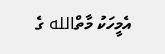އެމީހަކު މާތްالله ގެ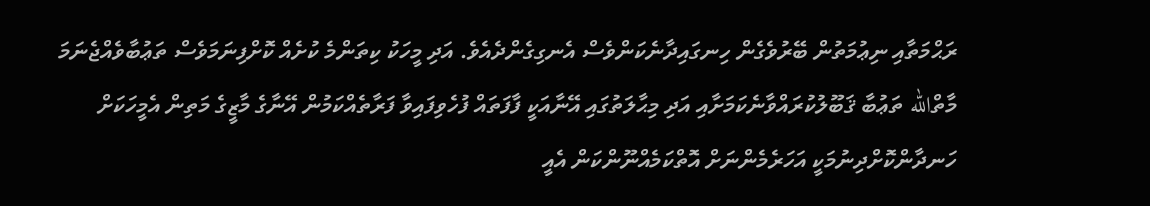ރަޙްމަތާއި ނިޢުމަތުން ބޭރުވެގެން ހިނގައިދާނެކަންވެސް އެނގިގެންދެއެވެ. އަދި މީހަކު ކިތަންމެ ކުށެއް ކޮށްފިނަމަވެސް ތަޢުބާވެއްޖެނަމަ މާތްالله ތަޢުބާ ޤަބޫލުކުރައްވާނެކަމަށާއި އަދި މިޙާލަތުގައި އޭނާއަކީ ފާފަތައް ފުހެވިފައިވާ ފަރާތެއްކަމުން އޭނާގެ މާޒީގެ މަތިން އެމީހަކަށް ހަނދާންކޮށްދިނުމަކީ އަހަރެމެންނަށް އޮތްކަމެއްނޫންކަން އެއީ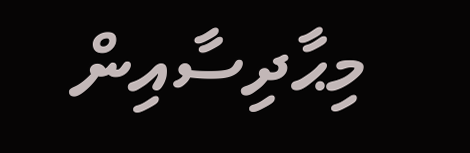މިޙާދިސާއިން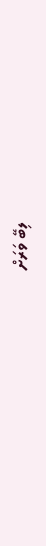ލިބޭ ވަރަށް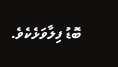ބޮޑު ފިލާވަޅެކެވެ.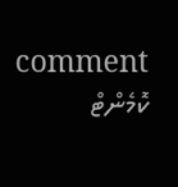comment ކޮމެންޓް